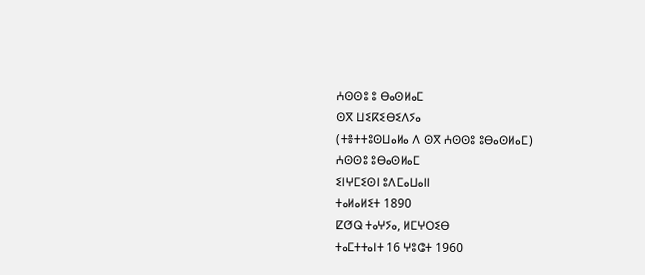ⵄⵙⵙⵓ ⵓ ⴱⴰⵙⵍⴰⵎ
ⵙⴳ ⵡⵉⴽⵉⴱⵉⴷⵢⴰ
(ⵜⴻⵜⵜⵓⵙⵡⴰⵍⴰ ⴷ ⵙⴳ ⵄⵙⵙⵓ ⵓⴱⴰⵙⵍⴰⵎ)
ⵄⵙⵙⵓ ⵓⴱⴰⵙⵍⴰⵎ
ⵉⵏⵖⵎⵉⵙⵏ ⵓⴷⵎⴰⵡⴰⵏⵏ
ⵜⴰⵍⴰⵍⵉⵜ 1890
ⵇⵚⵕ ⵜⴰⵖⵢⴰ, ⵍⵎⵖⵔⵉⴱ
ⵜⴰⵎⵜⵜⴰⵏⵜ 16 ⵖⵓⵛⵜ 1960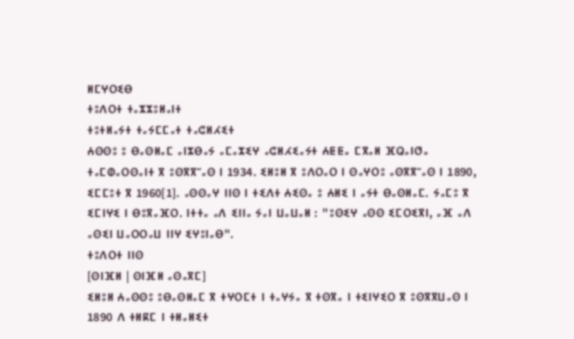ⵍⵎⵖⵔⵉⴱ
ⵜⵓⴷⵔⵜ ⵜⴰⵣⵣⵓⵍⴰⵏⵜ
ⵜⵓⵜⵍⴰⵢⵜ ⵜⴰⵢⵎⵎⴰⵜ ⵜⴰⵛⵍⵃⵉⵜ
ⵄⵙⵙⵓ ⵓ ⴱⴰⵙⵍⴰⵎ ⴰⵏⵣⴱⴰⵢ ⴰⵎⴰⵣⵉⵖ ⴰⵛⵍⵃⵉⴰⵢⵜ ⵄⵟⵟⴰ ⵎⴳⴰⵍ ⴼⵕⴰⵏⵚⴰ ⵜⴰⵎⵀⴰⵔⵙⴰⵏⵜ ⴳ ⵓⵙⴳⴳⵯⴰⵙ ⵏ 1934. ⵉⵍⵓⵍ ⴳ ⵓⴷⵔⴰⵔ ⵏ ⵙⴰⵖⵔⵓ ⴰⵙⴳⴳⵯⴰⵙ ⵏ 1890, ⵉⵎⵎⵓⵜ ⴳ 1960[1]. ⴰⵙⵙⴰⵖ ⵏⵏⵙ ⵏ ⵜⵉⴷⵜ ⵄⵉⵙⴰ ⵓ ⵄⵍⵉ ⵏ ⴰⵢⵜ ⴱⴰⵙⵍⴰⵎ. ⵢⴰⵎⵓ ⴳ ⵉⵎⵏⵖⵉ ⵏ ⴱⵓⴳⴰⴼⵔ. ⵏⵜⵜⴰ ⴰⴷ ⵉⵏⵏⴰ ⵢⴰⵏ ⵡⴰⵡⴰⵍ : "ⵓⵙⵉⵖ ⴰⵙⵙ ⵉⵎⵔⵉⴳⵏ, ⴰⴼ ⴰⴷ ⴰⵙⵉⵏ ⵡⴰⵔⵔⴰⵡ ⵏⵏⵖ ⵉⵖⵓⵏⴰⴱ".
ⵜⵓⴷⵔⵜ ⵏⵏⵙ
[ⵙⵏⴼⵍ | ⵙⵏⴼⵍ ⴰⵙⴰⴳⵎ]
ⵉⵍⵓⵍ ⵄⴰⵙⵙⵓ ⵓⴱⴰⵙⵍⴰⵎ ⴳ ⵜⵖⵔⵎⵜ ⵏ ⵜⴰⵖⵢⴰ ⴳ ⵜⵙⴳⴰ ⵏ ⵜⵉⵏⵖⵉⵔ ⴳ ⵓⵙⴳⴳⵡⴰⵙ ⵏ 1890 ⴷ ⵜⵍⴽⵎ ⵏ ⵜⵍⴰⵍⵉⵜ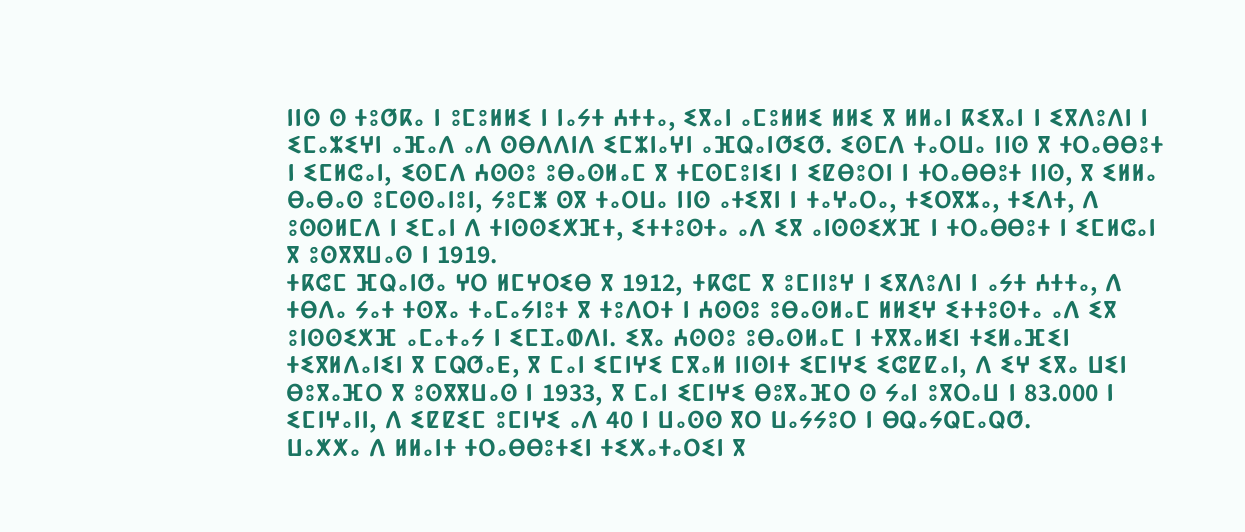ⵏⵏⵙ ⵙ ⵜⵓⵚⴽⴰ ⵏ ⵓⵎⵓⵍⵍⵉ ⵏ ⵏⴰⵢⵜ ⵄⵜⵜⴰ, ⵉⴳⴰⵏ ⴰⵎⵓⵍⵍⵉ ⵍⵍⵉ ⴳ ⵍⵍⴰⵏ ⴽⵉⴳⴰⵏ ⵏ ⵉⴳⴷⵓⴷⵏ ⵏ ⵉⵎⴰⵣⵉⵖⵏ ⴰⴼⴰⴷ ⴰⴷ ⵙⴱⴷⴷⵏⴷ ⵉⵎⵣⵏⴰⵖⵏ ⴰⴼⵕⴰⵏⵚⵉⵚ. ⵉⵙⵎⴷ ⵜⴰⵔⵡⴰ ⵏⵏⵙ ⴳ ⵜⵔⴰⴱⴱⵓⵜ ⵏ ⵉⵎⵍⵛⴰⵏ, ⵉⵙⵎⴷ ⵄⵙⵙⵓ ⵓⴱⴰⵙⵍⴰⵎ ⴳ ⵜⵎⵙⵎⵓⵏⵉⵏ ⵏ ⵉⵇⴱⵓⵔⵏ ⵏ ⵜⵔⴰⴱⴱⵓⵜ ⵏⵏⵙ, ⴳ ⵉⵍⵍⴰ ⴱⴰⴱⴰⵙ ⵓⵎⵙⵙⴰⵏⵓⵏ, ⵢⵓⵎⵥ ⵙⴳ ⵜⴰⵔⵡⴰ ⵏⵏⵙ ⴰⵜⵉⴳⵏ ⵏ ⵜⴰⵖⴰⵔⴰ, ⵜⵉⵔⴳⵣⴰ, ⵜⵉⴷⵜ, ⴷ ⵓⵙⵙⵍⵎⴷ ⵏ ⵉⵎⴰⵏ ⴷ ⵜⵏⵙⵙⵉⵅⴼⵜ, ⵉⵜⵜⵓⵙⵜⴰ ⴰⴷ ⵉⴳ ⴰⵏⵙⵙⵉⵅⴼ ⵏ ⵜⵔⴰⴱⴱⵓⵜ ⵏ ⵉⵎⵍⵛⴰⵏ ⴳ ⵓⵙⴳⴳⵡⴰⵙ ⵏ 1919.
ⵜⴽⵛⵎ ⴼⵕⴰⵏⵚⴰ ⵖⵔ ⵍⵎⵖⵔⵉⴱ ⴳ 1912, ⵜⴽⵛⵎ ⴳ ⵓⵎⵏⵏⵓⵖ ⵏ ⵉⴳⴷⵓⴷⵏ ⵏ ⴰⵢⵜ ⵄⵜⵜⴰ, ⴷ ⵜⴱⴷⴰ ⵢⴰⵜ ⵜⵙⴳⴰ ⵜⴰⵎⴰⵢⵏⵓⵜ ⴳ ⵜⵓⴷⵔⵜ ⵏ ⵄⵙⵙⵓ ⵓⴱⴰⵙⵍⴰⵎ ⵍⵍⵉⵖ ⵉⵜⵜⵓⵙⵜⴰ ⴰⴷ ⵉⴳ ⵓⵏⵙⵙⵉⵅⴼ ⴰⵎⴰⵜⴰⵢ ⵏ ⵉⵎⵊⴰⵀⴷⵏ. ⵉⴳⴰ ⵄⵙⵙⵓ ⵓⴱⴰⵙⵍⴰⵎ ⵏ ⵜⴳⴳⴰⵍⵉⵏ ⵜⵉⵍⴰⴼⵉⵏ ⵜⵉⴳⵍⴷⴰⵏⵉⵏ ⴳ ⵎⵕⵚⴰⴹ, ⴳ ⵎⴰⵏ ⵉⵎⵏⵖⵉ ⵎⴳⴰⵍ ⵏⵏⵙⵏⵜ ⵉⵎⵏⵖⵉ ⵉⵛⵇⵇⴰⵏ, ⴷ ⵉⵖ ⵉⴳⴰ ⵡⵉⵏ ⴱⵓⴳⴰⴼⵔ ⴳ ⵓⵙⴳⴳⵡⴰⵙ ⵏ 1933, ⴳ ⵎⴰⵏ ⵉⵎⵏⵖⵉ ⴱⵓⴳⴰⴼⵔ ⵙ ⵢⴰⵏ ⵓⴳⵔⴰⵡ ⵏ 83.000 ⵏ ⵉⵎⵏⵖⴰⵏⵏ, ⴷ ⵉⵇⵇⵉⵎ ⵓⵎⵏⵖⵉ ⴰⴷ 40 ⵏ ⵡⴰⵙⵙ ⴳⵔ ⵡⴰⵢⵢⵓⵔ ⵏ ⴱⵕⴰⵢⵕⵎⴰⵕⵚ.
ⵡⴰⵅⵅⴰ ⴷ ⵍⵍⴰⵏⵜ ⵜⵔⴰⴱⴱⵓⵜⵉⵏ ⵜⵉⵅⴰⵜⴰⵔⵉⵏ ⴳ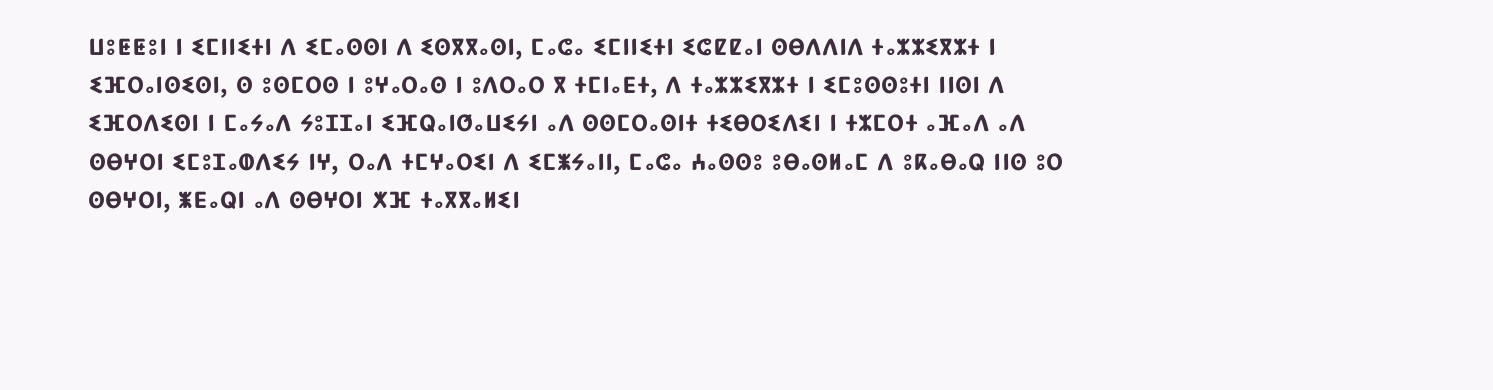ⵡⵓⵟⵟⵓⵏ ⵏ ⵉⵎⵏⵏⵉⵜⵏ ⴷ ⵉⵎⴰⵙⵙⵏ ⴷ ⵉⵙⴳⴳⴰⵙⵏ, ⵎⴰⵛⴰ ⵉⵎⵏⵏⵉⵜⵏ ⵉⵛⵇⵇⴰⵏ ⵙⴱⴷⴷⵏⴷ ⵜⴰⵣⵣⵉⴳⵣⵜ ⵏ ⵉⴼⵔⴰⵏⵙⵉⵙⵏ, ⵙ ⵓⵙⵎⵔⵙ ⵏ ⵓⵖⴰⵔⴰⵙ ⵏ ⵓⴷⵔⴰⵔ ⴳ ⵜⵎⵏⴰⴹⵜ, ⴷ ⵜⴰⵣⵣⵉⴳⵣⵜ ⵏ ⵉⵎⵓⵙⵙⵓⵜⵏ ⵏⵏⵙⵏ ⴷ ⵉⴼⵔⴷⵉⵙⵏ ⵏ ⵎⴰⵢⴰⴷ ⵢⵓⵊⵊⴰⵏ ⵉⴼⵕⴰⵏⵚⴰⵡⵉⵢⵏ ⴰⴷ ⵙⵙⵎⵔⴰⵙⵏⵜ ⵜⵉⴱⵔⵉⴷⵉⵏ ⵏ ⵜⵣⵎⵔⵜ ⴰⴼⴰⴷ ⴰⴷ ⵙⴱⵖⵔⵏ ⵉⵎⵓⵊⴰⵀⴷⵉⵢ ⵏⵖ, ⵔⴰⴷ ⵜⵎⵖⴰⵔⵉⵏ ⴷ ⵉⵎⵥⵢⴰⵏⵏ, ⵎⴰⵛⴰ ⵄⴰⵙⵙⵓ ⵓⴱⴰⵙⵍⴰⵎ ⴷ ⵓⴽⴰⴱⴰⵕ ⵏⵏⵙ ⵓⵔ ⵙⴱⵖⵔⵏ, ⵥⴹⴰⵕⵏ ⴰⴷ ⵙⴱⵖⵔⵏ ⵅⴼ ⵜⴰⴳⴳⴰⵍⵉⵏ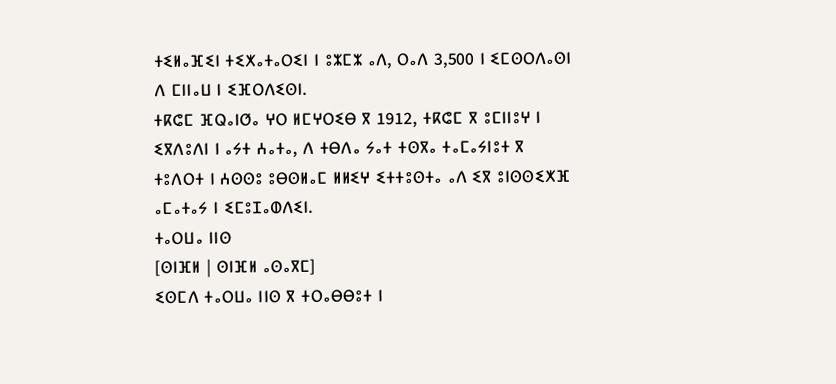ⵜⵉⵍⴰⴼⵉⵏ ⵜⵉⵅⴰⵜⴰⵔⵉⵏ ⵏ ⵓⵣⵎⵣ ⴰⴷ, ⵔⴰⴷ 3,500 ⵏ ⵉⵎⵙⵔⴷⴰⵙⵏ ⴷ ⵎⵏⵏⴰⵡ ⵏ ⵉⴼⵔⴷⵉⵙⵏ.
ⵜⴽⵛⵎ ⴼⵕⴰⵏⵚⴰ ⵖⵔ ⵍⵎⵖⵔⵉⴱ ⴳ 1912, ⵜⴽⵛⵎ ⴳ ⵓⵎⵏⵏⵓⵖ ⵏ ⵉⴳⴷⵓⴷⵏ ⵏ ⴰⵢⵜ ⵄⴰⵜⴰ, ⴷ ⵜⴱⴷⴰ ⵢⴰⵜ ⵜⵙⴳⴰ ⵜⴰⵎⴰⵢⵏⵓⵜ ⴳ ⵜⵓⴷⵔⵜ ⵏ ⵄⵙⵙⵓ ⵓⴱⵙⵍⴰⵎ ⵍⵍⵉⵖ ⵉⵜⵜⵓⵙⵜⴰ ⴰⴷ ⵉⴳ ⵓⵏⵙⵙⵉⵅⴼ ⴰⵎⴰⵜⴰⵢ ⵏ ⵉⵎⵓⵊⴰⵀⴷⵉⵏ.
ⵜⴰⵔⵡⴰ ⵏⵏⵙ
[ⵙⵏⴼⵍ | ⵙⵏⴼⵍ ⴰⵙⴰⴳⵎ]
ⵉⵙⵎⴷ ⵜⴰⵔⵡⴰ ⵏⵏⵙ ⴳ ⵜⵔⴰⴱⴱⵓⵜ ⵏ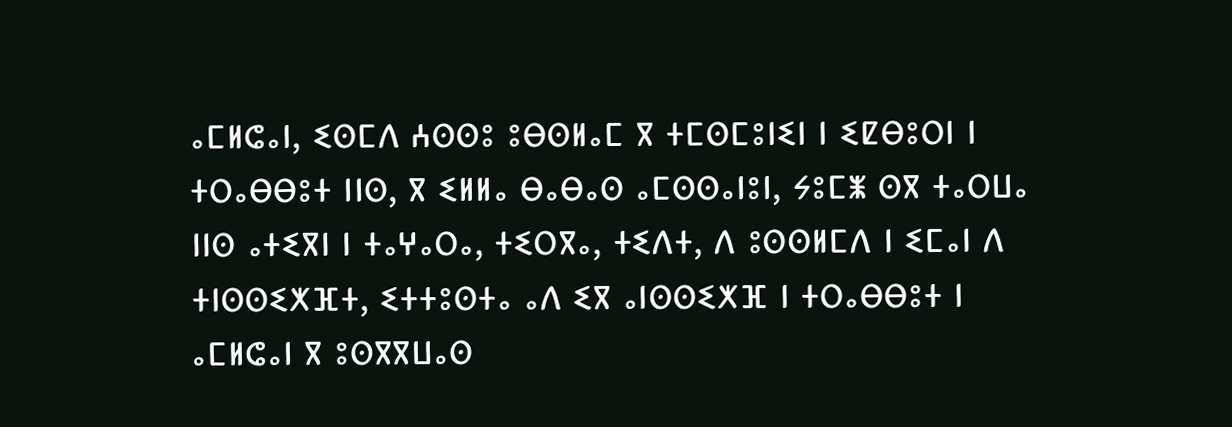ⴰⵎⵍⵛⴰⵏ, ⵉⵙⵎⴷ ⵄⵙⵙⵓ ⵓⴱⵙⵍⴰⵎ ⴳ ⵜⵎⵙⵎⵓⵏⵉⵏ ⵏ ⵉⵇⴱⵓⵔⵏ ⵏ ⵜⵔⴰⴱⴱⵓⵜ ⵏⵏⵙ, ⴳ ⵉⵍⵍⴰ ⴱⴰⴱⴰⵙ ⴰⵎⵙⵙⴰⵏⵓⵏ, ⵢⵓⵎⵥ ⵙⴳ ⵜⴰⵔⵡⴰ ⵏⵏⵙ ⴰⵜⵉⴳⵏ ⵏ ⵜⴰⵖⴰⵔⴰ, ⵜⵉⵔⴳⴰ, ⵜⵉⴷⵜ, ⴷ ⵓⵙⵙⵍⵎⴷ ⵏ ⵉⵎⴰⵏ ⴷ ⵜⵏⵙⵙⵉⵅⴼⵜ, ⵉⵜⵜⵓⵙⵜⴰ ⴰⴷ ⵉⴳ ⴰⵏⵙⵙⵉⵅⴼ ⵏ ⵜⵔⴰⴱⴱⵓⵜ ⵏ ⴰⵎⵍⵛⴰⵏ ⴳ ⵓⵙⴳⴳⵡⴰⵙ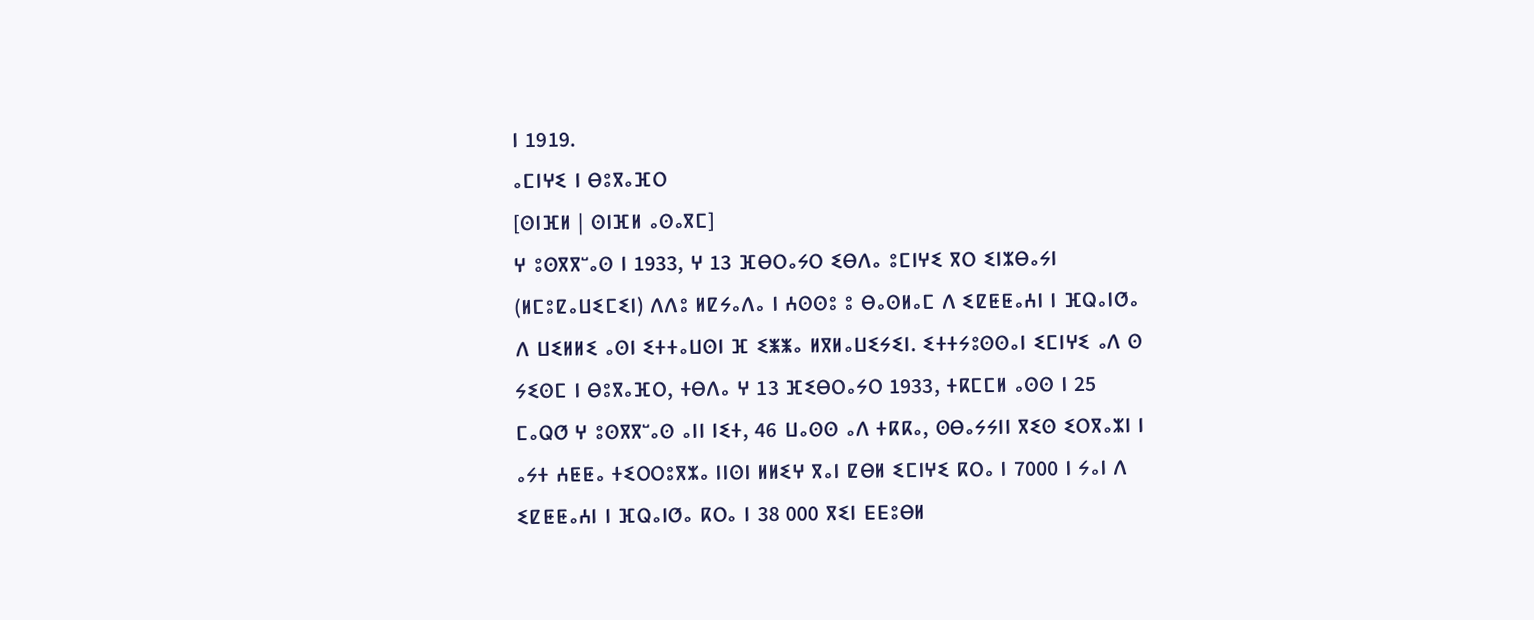ⵏ 1919.
ⴰⵎⵏⵖⵉ ⵏ ⴱⵓⴳⴰⴼⵔ
[ⵙⵏⴼⵍ | ⵙⵏⴼⵍ ⴰⵙⴰⴳⵎ]
ⵖ ⵓⵙⴳⴳⵯⴰⵙ ⵏ 1933, ⵖ 13 ⴼⴱⵔⴰⵢⵔ ⵉⴱⴷⴰ ⵓⵎⵏⵖⵉ ⴳⵔ ⵉⵏⵣⴱⴰⵢⵏ (ⵍⵎⵓⵇⴰⵡⵉⵎⵉⵏ) ⴷⴷⵓ ⵍⵇⵢⴰⴷⴰ ⵏ ⵄⵙⵙⵓ ⵓ ⴱⴰⵙⵍⴰⵎ ⴷ ⵉⵇⵟⵟⴰⵄⵏ ⵏ ⴼⵕⴰⵏⵚⴰ ⴷ ⵡⵉⵍⵍⵉ ⴰⵙⵏ ⵉⵜⵜⴰⵡⵙⵏ ⴼ ⵉⵥⵥⴰ ⵍⴳⵍⴰⵡⵉⵢⵉⵏ. ⵉⵜⵜⵢⵓⵙⵙⴰⵏ ⵉⵎⵏⵖⵉ ⴰⴷ ⵙ ⵢⵉⵙⵎ ⵏ ⴱⵓⴳⴰⴼⵔ, ⵜⴱⴷⴰ ⵖ 13 ⴼⵉⴱⵔⴰⵢⵔ 1933, ⵜⴽⵎⵎⵍ ⴰⵙⵙ ⵏ 25 ⵎⴰⵕⵚ ⵖ ⵓⵙⴳⴳⵯⴰⵙ ⴰⵏⵏ ⵏⵉⵜ, 46 ⵡⴰⵙⵙ ⴰⴷ ⵜⴽⴽⴰ, ⵙⴱⴰⵢⵢⵏⵏ ⴳⵉⵙ ⵉⵔⴳⴰⵣⵏ ⵏ ⴰⵢⵜ ⵄⵟⵟⴰ ⵜⵉⵔⵔⵓⴳⵣⴰ ⵏⵏⵙⵏ ⵍⵍⵉⵖ ⴳⴰⵏ ⵇⴱⵍ ⵉⵎⵏⵖⵉ ⴽⵔⴰ ⵏ 7000 ⵏ ⵢⴰⵏ ⴷ ⵉⵇⵟⵟⴰⵄⵏ ⵏ ⴼⵕⴰⵏⵚⴰ ⴽⵔⴰ ⵏ 38 000 ⴳⵉⵏ ⴹⴹⵓⴱⵍ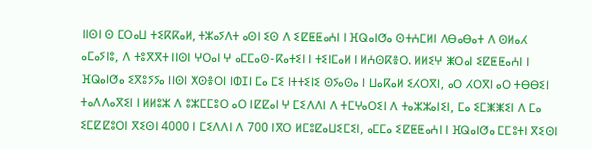ⵏⵏⵙⵏ ⵙ ⵎⵔⴰⵡ ⵜⵉⴽⴽⴰⵍ, ⵜⵣⴰⵢⴷⵜ ⴰⵙⵏ ⵉⵙ ⴷ ⵉⵇⵟⵟⴰⵄⵏ ⵏ ⴼⵕⴰⵏⵚⴰ ⵙⵜⵄⵎⵍⵏ ⴷⴱⴰⴱⴰⵜ ⴷ ⵙⵍⴰⵃ ⴰⵎⴰⵢⵏⵓ, ⴷ ⵜⵓⴳⴳⵜ ⵏⵏⵙⵏ ⵖⵔⴰⵏ ⵖ ⴰⵎⵎⴰⵙ-ⴽⴰⵜⵉⵏ ⵏ ⵜⵉⵏⵎⴰⵍ ⵏ ⵍⵄⵙⴽⴻⵔ. ⵍⵍⵉⵖ ⵥⵔⴰⵏ ⵉⵇⵟⵟⴰⵄⵏ ⵏ ⴼⵕⴰⵏⵚⴰ ⵉⴳⵓⵢⵢⴰ ⵏⵏⵙⵏ ⵅⵙⴻⵔⵏ ⵏⵀⵊⵏ ⵎⴰ ⵎⵉ ⵏⵜⵜⵉⵏⵉ ⵙⵢⴰⵙⴰ ⵏ ⵡⴰⴽⴰⵍ ⵉⵃⵔⴳⵏ, ⴰⵔ ⵃⵔⴳⵏ ⴰⵔ ⵜⴱⴱⵉⵏ ⵜⴰⴷⴷⴰⴳⵉⵏ ⵏ ⵍⵍⵓⵣ ⴷ ⵓⵣⵎⵎⵓⵔ ⴰⵔ ⵏⵇⵇⴰⵏ ⵖ ⵎⵉⴷⴷⵏ ⴷ ⵜⵎⵖⴰⵔⵉⵏ ⴷ ⵜⴰⵣⵣⴰⵏⵉⵏ, ⵎⴰ ⵉⵎⵥⵥⵉⵏ ⴷ ⵎⴰ ⵉⵎⵇⵇⵓⵔⵏ ⴳⵉⵙⵏ 4000 ⵏ ⵎⵉⴷⴷⵏ ⴷ 700 ⵏⴳⵔ ⵍⵎⵓⵇⴰⵡⵉⵎⵉⵏ, ⴰⵎⵎⴰ ⵉⵇⵟⵟⴰⵄⵏ ⵏ ⴼⵕⴰⵏⵚⴰ ⵎⵎⵓⵜⵏ ⴳⵉⵙⵏ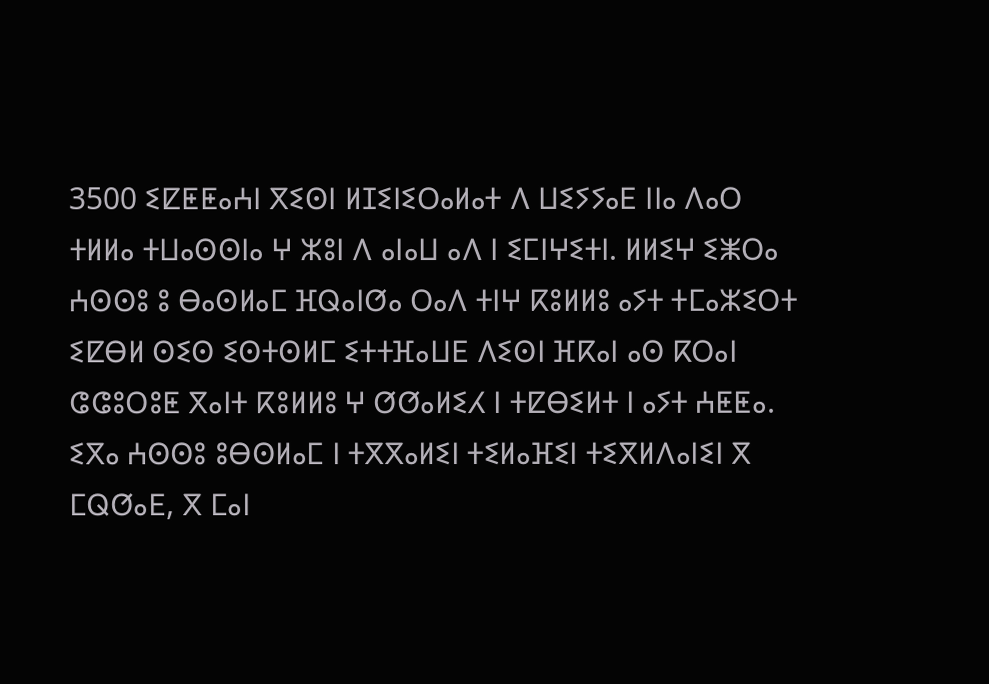3500 ⵉⵇⵟⵟⴰⵄⵏ ⴳⵉⵙⵏ ⵍⵊⵉⵏⵉⵔⴰⵍⴰⵜ ⴷ ⵡⵉⵢⵢⴰⴹ ⵏⵏⴰ ⴷⴰⵔ ⵜⵍⵍⴰ ⵜⵡⴰⵙⵙⵏⴰ ⵖ ⵣⵓⵏ ⴷ ⴰⵏⴰⵡ ⴰⴷ ⵏ ⵉⵎⵏⵖⵉⵜⵏ. ⵍⵍⵉⵖ ⵉⵥⵔⴰ ⵄⵙⵙⵓ ⵓ ⴱⴰⵙⵍⴰⵎ ⴼⵕⴰⵏⵚⴰ ⵔⴰⴷ ⵜⵏⵖ ⴽⵓⵍⵍⵓ ⴰⵢⵜ ⵜⵎⴰⵣⵉⵔⵜ ⵉⵇⴱⵍ ⵙⵉⵙ ⵉⵙⵜⵙⵍⵎ ⵉⵜⵜⴼⴰⵡⴹ ⴷⵉⵙⵏ ⴼⴽⴰⵏ ⴰⵙ ⴽⵔⴰⵏ ⵛⵛⵓⵔⵓⵟ ⴳⴰⵏⵜ ⴽⵓⵍⵍⵓ ⵖ ⵚⵚⴰⵍⵉⵃ ⵏ ⵜⵇⴱⵉⵍⵜ ⵏ ⴰⵢⵜ ⵄⵟⵟⴰ.
ⵉⴳⴰ ⵄⵙⵙⵓ ⵓⴱⵙⵍⴰⵎ ⵏ ⵜⴳⴳⴰⵍⵉⵏ ⵜⵉⵍⴰⴼⵉⵏ ⵜⵉⴳⵍⴷⴰⵏⵉⵏ ⴳ ⵎⵕⵚⴰⴹ, ⴳ ⵎⴰⵏ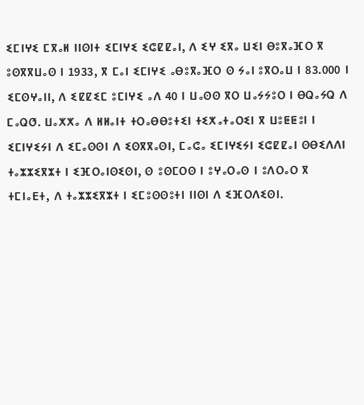ⵉⵎⵏⵖⵉ ⵎⴳⴰⵍ ⵏⵏⵙⵏⵜ ⵉⵎⵏⵖⵉ ⵉⵛⵇⵇⴰⵏ, ⴷ ⵉⵖ ⵉⴳⴰ ⵡⵉⵏ ⴱⵓⴳⴰⴼⵔ ⴳ ⵓⵙⴳⴳⵡⴰⵙ ⵏ 1933, ⴳ ⵎⴰⵏ ⵉⵎⵏⵖⵉ ⴰⴱⵓⴳⴰⴼⵔ ⵙ ⵢⴰⵏ ⵓⴳⵔⴰⵡ ⵏ 83.000 ⵏ ⵉⵎⵙⵖⴰⵏⵏ, ⴷ ⵉⵇⵇⵉⵎ ⵓⵎⵏⵖⵉ ⴰⴷ 40 ⵏ ⵡⴰⵙⵙ ⴳⵔ ⵡⴰⵢⵢⵓⵔ ⵏ ⴱⵕⴰⵢⵕ ⴷ ⵎⴰⵕⵚ. ⵡⴰⵅⵅⴰ ⴷ ⵍⵍⴰⵏⵜ ⵜⵔⴰⴱⴱⵓⵜⵉⵏ ⵜⵉⵅⴰⵜⴰⵔⵉⵏ ⴳ ⵡⵓⵟⵟⵓⵏ ⵏ ⵉⵎⵏⵖⵉⵢⵏ ⴷ ⵉⵎⴰⵙⵙⵏ ⴷ ⵉⵙⴳⴳⴰⵙⵏ, ⵎⴰⵛⴰ ⵉⵎⵏⵖⵉⵢⵏ ⵉⵛⵇⵇⴰⵏ ⵙⴱⵉⴷⴷⵏ ⵜⴰⵣⵣⵉⴳⵣⵜ ⵏ ⵉⴼⵔⴰⵏⵙⵉⵙⵏ, ⵙ ⵓⵙⵎⵔⵙ ⵏ ⵓⵖⴰⵔⴰⵙ ⵏ ⵓⴷⵔⴰⵔ ⴳ ⵜⵎⵏⴰⴹⵜ, ⴷ ⵜⴰⵣⵣⵉⴳⵣⵜ ⵏ ⵉⵎⵓⵙⵙⵓⵜⵏ ⵏⵏⵙⵏ ⴷ ⵉⴼⵔⴷⵉⵙⵏ.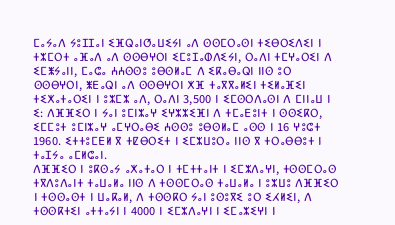ⵎⴰⵢⴰⴷ ⵢⵓⵊⵊⴰⵏ ⵉⴼⵕⴰⵏⵚⴰⵡⵉⵢⵏ ⴰⴷ ⵙⵙⵎⵔⴰⵙⵏ ⵜⵉⴱⵔⵉⴷⵉⵏ ⵏ ⵜⵣⵎⵔⵜ ⴰⴼⴰⴷ ⴰⴷ ⵙⵙⴱⵖⵔⵏ ⵉⵎⵓⵊⴰⵀⴷⵉⵢⵏ, ⵔⴰⴷⵏ ⵜⵎⵖⴰⵔⵉⵏ ⴷ ⵉⵎⵥⵢⴰⵏⵏ, ⵎⴰⵛⴰ ⵄⵄⵙⵙⵓ ⵓⴱⵙⵍⴰⵎ ⴷ ⵉⴽⴰⴱⴰⵕⵏ ⵏⵏⵙ ⵓⵔ ⵙⵙⴱⵖⵔⵏ, ⵥⴹⴰⵕⵏ ⴰⴷ ⵙⵙⴱⵖⵔⵏ ⵅⴼ ⵜⴰⴳⴳⴰⵍⵉⵏ ⵜⵉⵍⴰⴼⵉⵏ ⵜⵉⵅⴰⵜⴰⵔⵉⵏ ⵏ ⵓⵣⵎⵣ ⴰⴷ, ⵔⴰⴷⵏ 3,500 ⵏ ⵉⵎⵙⵔⴷⴰⵙⵏ ⴷ ⵎⵏⵏⴰⵡ ⵏ ⵉ: ⴷⴼⴼⵉⵔ ⵏ ⵢⴰⵏ ⵓⵎⵏⵣⴰⵖ ⵉⵖⵣⵣⵉⴼⵏ ⴷ ⵜⵎⴰⴹⵓⵏⵜ ⵏ ⵙⵙⵉⴽⵔ, ⵉⵎⵎⵓⵜ ⵓⵎⵏⵣⴰⵖ ⴰⵎⵖⵔⴰⴱⵉ ⵄⵙⵙⵓ ⵓⴱⵙⵍⴰⵎ ⴰⵙⵙ ⵏ 16 ⵖⵓⵛⵜ 1960. ⵉⵜⵜⵓⵎⴹⵍ ⴳ ⵜⵇⴱⵔⵉⵜ ⵏ ⵉⵎⵣⵡⵓⵔⴰ ⵏⵏⵙ ⴳ ⵜⵔⴰⴱⴱⵓⵜ ⵏ ⵜⴰⵊⵢⴰ ⴰⵎⵍⵛⴰⵏ.
ⴷⴼⴼⵉⵔ ⵏ ⵓⴽⵙⴰⵢ ⴰⵅⴰⵜⴰⵔ ⵏ ⵜⵎⵜⵜⴰⵏⵜ ⵏ ⵉⵎⵣⴷⴰⵖⵏ, ⵜⵙⵙⵎⵔⴰⵙ ⵜⴳⴷⵓⴷⴰⵏⵜ ⵜⴰⵡⴰⵍⴰ ⵏⵏⵙ ⴷ ⵜⵙⵙⵎⵔⴰⵙ ⵜⴰⵡⴰⵍⴰ ⵏ ⵓⵣⵡⵓ ⴷⴼⴼⵉⵔ ⵏ ⵜⵙⵙⴰⵙⵜ ⵏ ⵡⴰⴽⴰⵍ, ⴷ ⵜⵙⵙⴽⵔ ⵢⴰⵏ ⵓⵙⵓⴳⵉ ⵓⵔ ⵉⵃⵍⵉⵏ, ⴷ ⵜⵙⵙⴽⵜⵉⵏ ⴰⵜⵜⴰⵢⵏ ⵏ 4000 ⵏ ⵉⵎⵣⴷⴰⵖⵏ ⵏ ⵉⵎⴰⵣⵉⵖⵏ ⵏ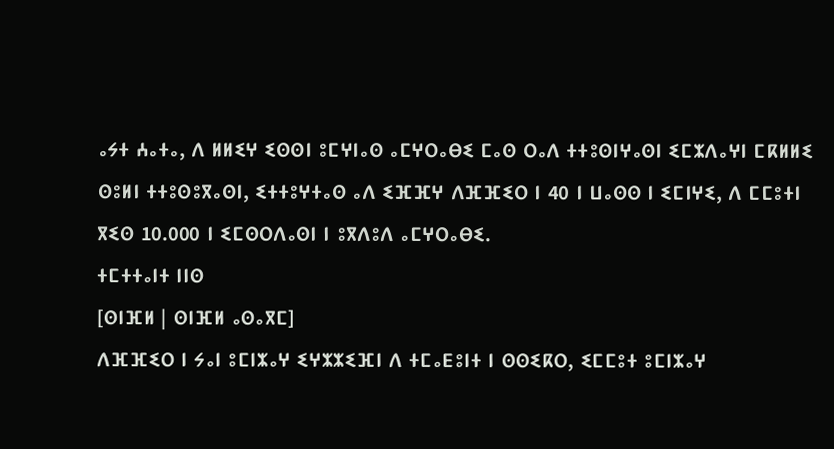ⴰⵢⵜ ⵄⴰⵜⴰ, ⴷ ⵍⵍⵉⵖ ⵉⵙⵙⵏ ⵓⵎⵖⵏⴰⵙ ⴰⵎⵖⵔⴰⴱⵉ ⵎⴰⵙ ⵔⴰⴷ ⵜⵜⵓⵙⵏⵖⴰⵙⵏ ⵉⵎⵣⴷⴰⵖⵏ ⵎⴽⵍⵍⵉ ⵙⵓⵍⵏ ⵜⵜⵓⵙⵓⴳⴰⵙⵏ, ⵉⵜⵜⵓⵖⵜⴰⵙ ⴰⴷ ⵉⴼⴼⵖ ⴷⴼⴼⵉⵔ ⵏ 40 ⵏ ⵡⴰⵙⵙ ⵏ ⵉⵎⵏⵖⵉ, ⴷ ⵎⵎⵓⵜⵏ ⴳⵉⵙ 10.000 ⵏ ⵉⵎⵙⵔⴷⴰⵙⵏ ⵏ ⵓⴳⴷⵓⴷ ⴰⵎⵖⵔⴰⴱⵉ.
ⵜⵎⵜⵜⴰⵏⵜ ⵏⵏⵙ
[ⵙⵏⴼⵍ | ⵙⵏⴼⵍ ⴰⵙⴰⴳⵎ]
ⴷⴼⴼⵉⵔ ⵏ ⵢⴰⵏ ⵓⵎⵏⵣⴰⵖ ⵉⵖⵣⵣⵉⴼⵏ ⴷ ⵜⵎⴰⴹⵓⵏⵜ ⵏ ⵙⵙⵉⴽⵔ, ⵉⵎⵎⵓⵜ ⵓⵎⵏⵣⴰⵖ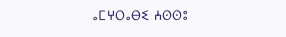ⴰⵎⵖⵔⴰⴱⵉ ⵄⵙⵙⵓ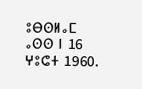ⵓⴱⵙⵍⴰⵎ ⴰⵙⵙ ⵏ 16 ⵖⵓⵛⵜ 1960.